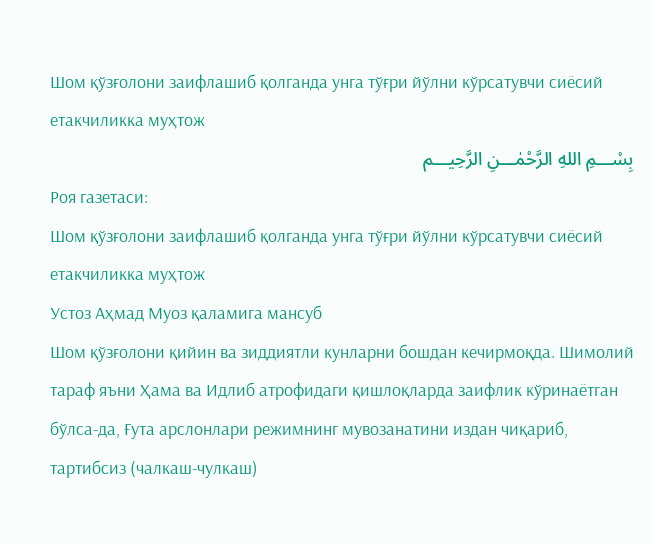Шом қўзғолони заифлашиб қолганда унга тўғри йўлни кўрсатувчи сиёсий етакчиликка муҳтож
بِسْـــمِ اللهِ الرَّحْمٰـــنِ الرَّحِيـــم
Роя газетаси:
Шом қўзғолони заифлашиб қолганда унга тўғри йўлни кўрсатувчи сиёсий етакчиликка муҳтож
Устоз Аҳмад Муоз қаламига мансуб
Шом қўзғолони қийин ва зиддиятли кунларни бошдан кечирмоқда. Шимолий тараф яъни Ҳама ва Идлиб атрофидаги қишлоқларда заифлик кўринаётган бўлса-да, Ғута арслонлари режимнинг мувозанатини издан чиқариб, тартибсиз (чалкаш-чулкаш)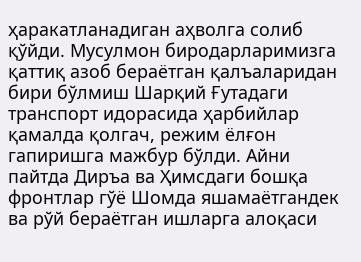ҳаракатланадиган аҳволга солиб қўйди. Мусулмон биродарларимизга қаттиқ азоб бераётган қалъаларидан бири бўлмиш Шарқий Ғутадаги транспорт идорасида ҳарбийлар қамалда қолгач, режим ёлғон гапиришга мажбур бўлди. Айни пайтда Диръа ва Ҳимсдаги бошқа фронтлар гўё Шомда яшамаётгандек ва рўй бераётган ишларга алоқаси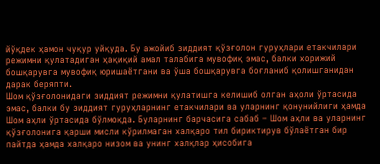йўқдек ҳамон чуқур уйқуда. Бу ажойиб зиддият қўзғолон гуруҳлари етакчилари режимни қулатадиган ҳақиқий амал талабига мувофиқ эмас, балки хорижий бошқарувга мувофиқ юришаётгани ва ўша бошқарувга боғланиб қолишганидан дарак беряпти.
Шом қўзғолонидаги зиддият режимни қулатишга келишиб олган аҳоли ўртасида эмас, балки бу зиддият гуруҳларнинг етакчилари ва уларнинг қонунийлиги ҳамда Шом аҳли ўртасида бўлмоқда. Буларнинг барчасига сабаб – Шом аҳли ва уларнинг қўзғолонига қарши мисли кўрилмаган халқаро тил бириктирув бўлаётган бир пайтда ҳамда халқаро низом ва унинг халқлар ҳисобига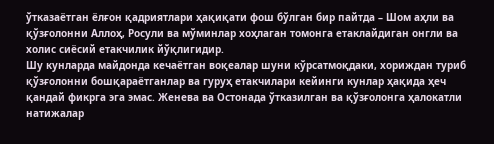ўтказаётган ёлғон қадриятлари ҳақиқати фош бўлган бир пайтда – Шом аҳли ва қўзғолонни Аллоҳ, Росули ва мўминлар хоҳлаган томонга етаклайдиган онгли ва холис сиёсий етакчилик йўқлигидир.
Шу кунларда майдонда кечаётган воқеалар шуни кўрсатмоқдаки, хориждан туриб қўзғолонни бошқараётганлар ва гуруҳ етакчилари кейинги кунлар ҳақида ҳеч қандай фикрга эга эмас. Женева ва Остонада ўтказилган ва қўзғолонга ҳалокатли натижалар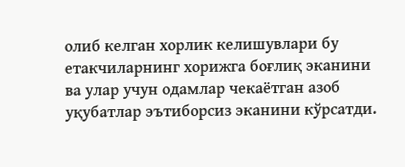олиб келган хорлик келишувлари бу етакчиларнинг хорижга боғлиқ эканини ва улар учун одамлар чекаётган азоб уқубатлар эътиборсиз эканини кўрсатди.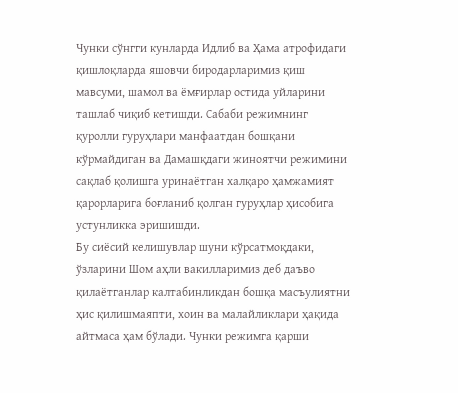Чунки сўнгги кунларда Идлиб ва Ҳама атрофидаги қишлоқларда яшовчи биродарларимиз қиш мавсуми, шамол ва ёмғирлар остида уйларини ташлаб чиқиб кетишди. Сабаби режимнинг қуролли гуруҳлари манфаатдан бошқани кўрмайдиган ва Дамашқдаги жиноятчи режимини сақлаб қолишга уринаётган халқаро ҳамжамият қарорларига боғланиб қолган гуруҳлар ҳисобига устунликка эришишди.
Бу сиёсий келишувлар шуни кўрсатмоқдаки, ўзларини Шом аҳли вакилларимиз деб даъво қилаётганлар калтабинликдан бошқа масъулиятни ҳис қилишмаяпти, хоин ва малайликлари ҳақида айтмаса ҳам бўлади. Чунки режимга қарши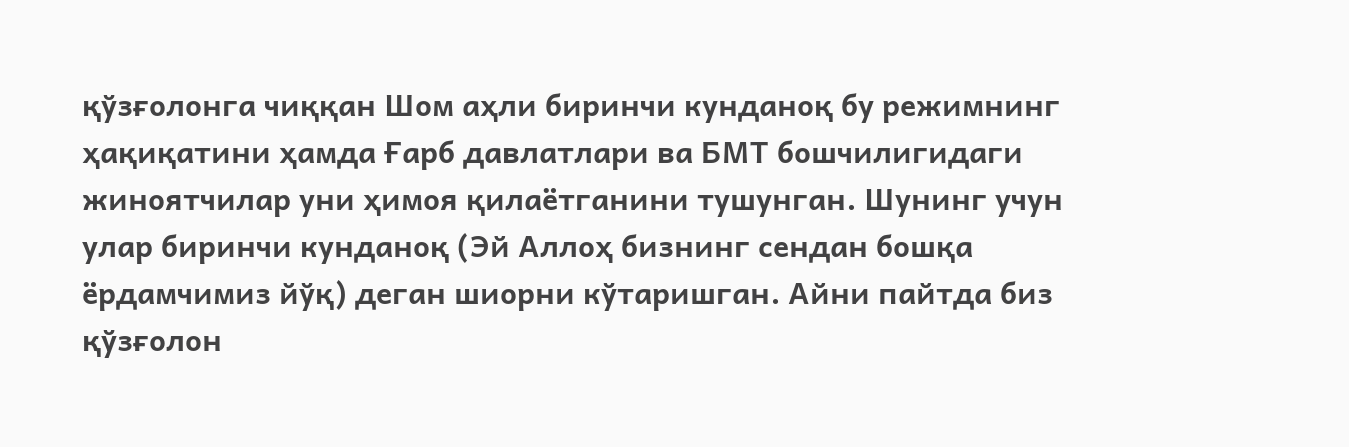қўзғолонга чиққан Шом аҳли биринчи кунданоқ бу режимнинг ҳақиқатини ҳамда Ғарб давлатлари ва БМТ бошчилигидаги жиноятчилар уни ҳимоя қилаётганини тушунган. Шунинг учун улар биринчи кунданоқ (Эй Аллоҳ бизнинг сендан бошқа ёрдамчимиз йўқ) деган шиорни кўтаришган. Айни пайтда биз қўзғолон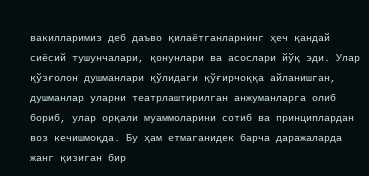вакилларимиз деб даъво қилаётганларнинг ҳеч қандай сиёсий тушунчалари, қонунлари ва асослари йўқ эди. Улар қўзғолон душманлари қўлидаги қўғирчоққа айланишган, душманлар уларни театрлаштирилган анжуманларга олиб бориб, улар орқали муаммоларини сотиб ва принциплардан воз кечишмоқда. Бу ҳам етмаганидек барча даражаларда жанг қизиган бир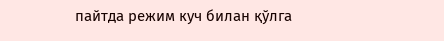пайтда режим куч билан қўлга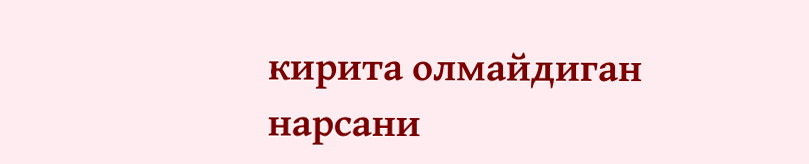кирита олмайдиган нарсани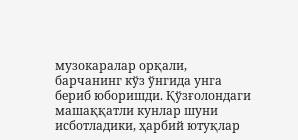музокаралар орқали, барчанинг кўз ўнгида унга бериб юборишди. Қўзғолондаги машаққатли кунлар шуни исботладики, ҳарбий ютуқлар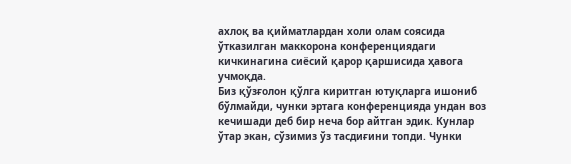ахлоқ ва қийматлардан холи олам соясида ўтказилган маккорона конференциядаги кичкинагина сиёсий қарор қаршисида ҳавога учмоқда.
Биз қўзғолон қўлга киритган ютуқларга ишониб бўлмайди, чунки эртага конференцияда ундан воз кечишади деб бир неча бор айтган эдик. Кунлар ўтар экан, сўзимиз ўз тасдиғини топди. Чунки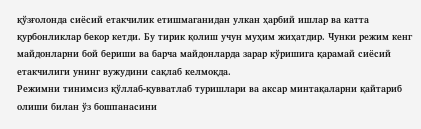қўзғолонда сиёсий етакчилик етишмаганидан улкан ҳарбий ишлар ва катта қурбонликлар бекор кетди. Бу тирик қолиш учун муҳим жиҳатдир. Чунки режим кенг майдонларни бой бериши ва барча майдонларда зарар кўришига қарамай сиёсий етакчилиги унинг вужудини сақлаб келмоқда.
Режимни тинимсиз қўллаб-қувватлаб туришлари ва аксар минтақаларни қайтариб олиши билан ўз бошпанасини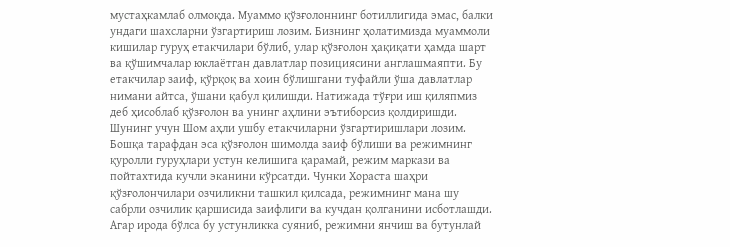мустаҳкамлаб олмоқда. Муаммо қўзғолоннинг ботиллигида эмас, балки ундаги шахсларни ўзгартириш лозим. Бизнинг ҳолатимизда муаммоли кишилар гуруҳ етакчилари бўлиб, улар қўзғолон ҳақиқати ҳамда шарт ва қўшимчалар юклаётган давлатлар позициясини англашмаяпти. Бу етакчилар заиф, қўрқоқ ва хоин бўлишгани туфайли ўша давлатлар нимани айтса, ўшани қабул қилишди. Натижада тўғри иш қиляпмиз деб ҳисоблаб қўзғолон ва унинг аҳлини эътиборсиз қолдиришди. Шунинг учун Шом аҳли ушбу етакчиларни ўзгартиришлари лозим.
Бошқа тарафдан эса қўзғолон шимолда заиф бўлиши ва режимнинг қуролли гуруҳлари устун келишига қарамай, режим маркази ва пойтахтида кучли эканини кўрсатди. Чунки Хораста шаҳри қўзғолончилари озчиликни ташкил қилсада, режимнинг мана шу сабрли озчилик қаршисида заифлиги ва кучдан қолганини исботлашди. Агар ирода бўлса бу устунликка суяниб, режимни янчиш ва бутунлай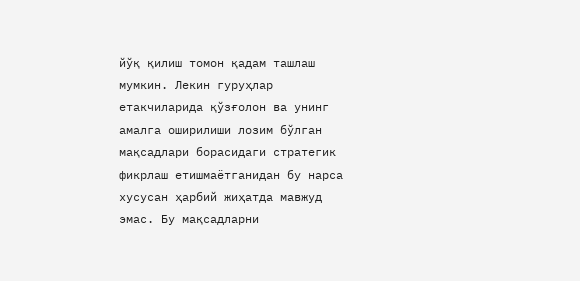йўқ қилиш томон қадам ташлаш мумкин. Лекин гуруҳлар етакчиларида қўзғолон ва унинг амалга оширилиши лозим бўлган мақсадлари борасидаги стратегик фикрлаш етишмаётганидан бу нарса хусусан ҳарбий жиҳатда мавжуд эмас. Бу мақсадларни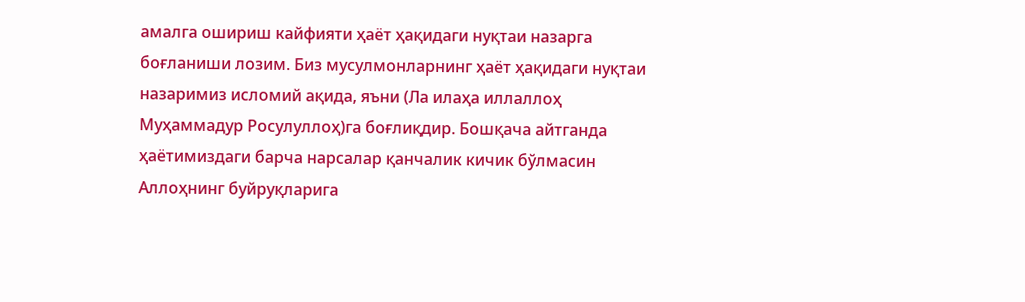амалга ошириш кайфияти ҳаёт ҳақидаги нуқтаи назарга боғланиши лозим. Биз мусулмонларнинг ҳаёт ҳақидаги нуқтаи назаримиз исломий ақида, яъни (Ла илаҳа иллаллоҳ Муҳаммадур Росулуллоҳ)га боғлиқдир. Бошқача айтганда ҳаётимиздаги барча нарсалар қанчалик кичик бўлмасин Аллоҳнинг буйруқларига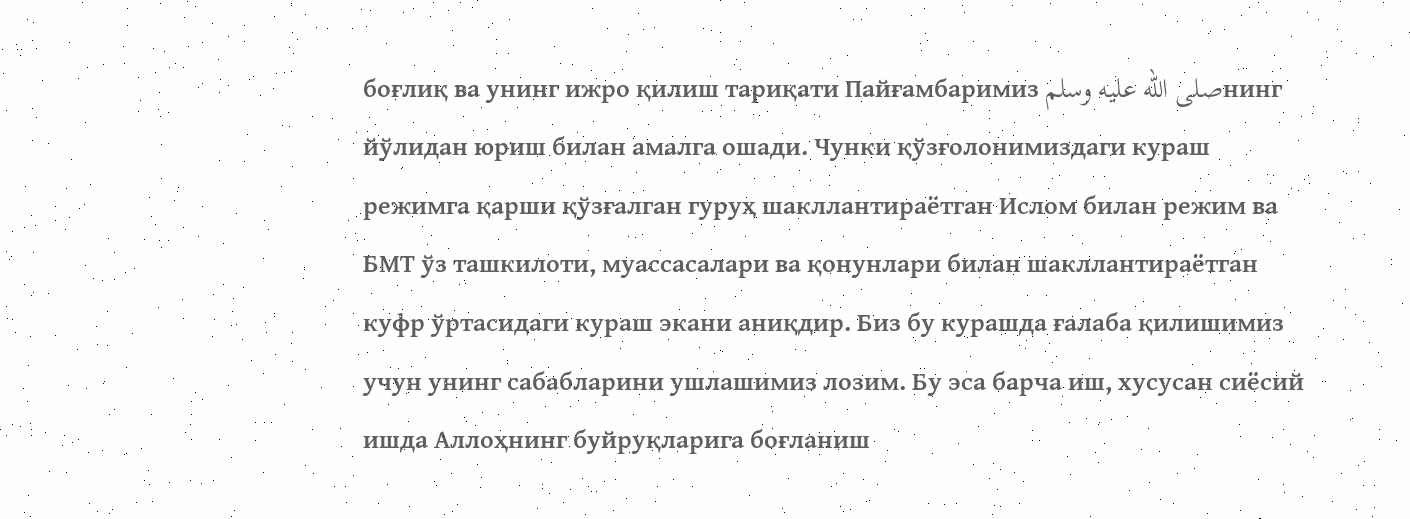боғлиқ ва унинг ижро қилиш тариқати Пайғамбаримиз صلى الله عليه وسلمнинг йўлидан юриш билан амалга ошади. Чунки қўзғолонимиздаги кураш режимга қарши қўзғалган гуруҳ шакллантираётган Ислом билан режим ва БМТ ўз ташкилоти, муассасалари ва қонунлари билан шакллантираётган куфр ўртасидаги кураш экани аниқдир. Биз бу курашда ғалаба қилишимиз учун унинг сабабларини ушлашимиз лозим. Бу эса барча иш, хусусан сиёсий ишда Аллоҳнинг буйруқларига боғланиш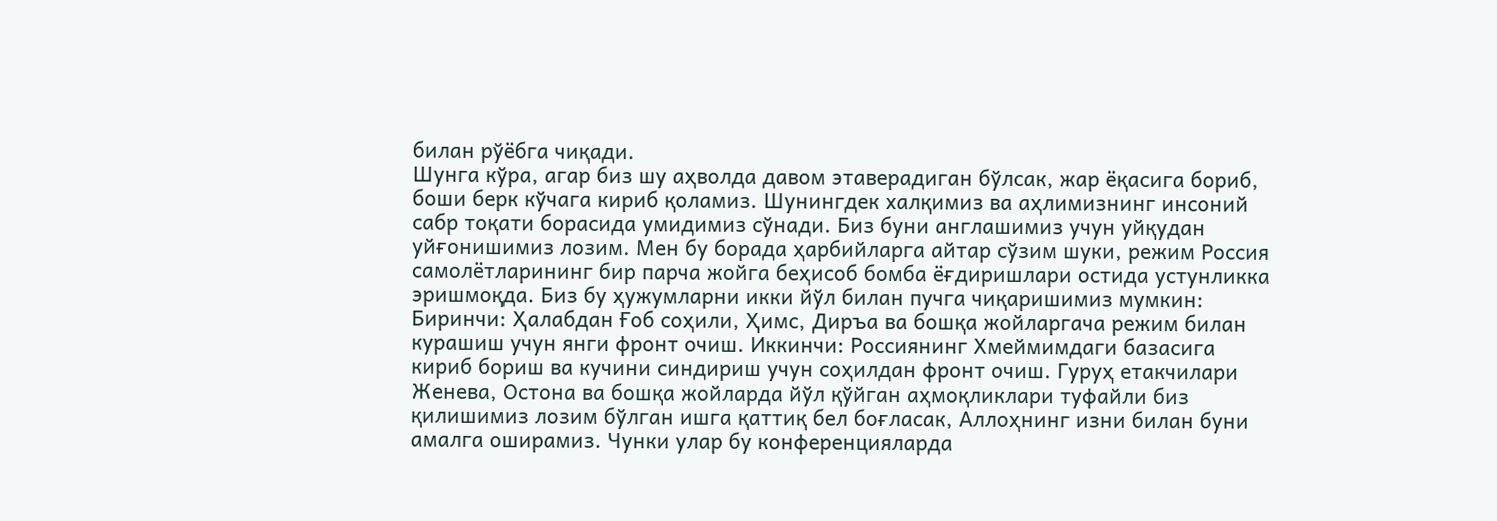билан рўёбга чиқади.
Шунга кўра, агар биз шу аҳволда давом этаверадиган бўлсак, жар ёқасига бориб, боши берк кўчага кириб қоламиз. Шунингдек халқимиз ва аҳлимизнинг инсоний сабр тоқати борасида умидимиз сўнади. Биз буни англашимиз учун уйқудан уйғонишимиз лозим. Мен бу борада ҳарбийларга айтар сўзим шуки, режим Россия самолётларининг бир парча жойга беҳисоб бомба ёғдиришлари остида устунликка эришмоқда. Биз бу ҳужумларни икки йўл билан пучга чиқаришимиз мумкин: Биринчи: Ҳалабдан Ғоб соҳили, Ҳимс, Диръа ва бошқа жойларгача режим билан курашиш учун янги фронт очиш. Иккинчи: Россиянинг Хмеймимдаги базасига кириб бориш ва кучини синдириш учун соҳилдан фронт очиш. Гуруҳ етакчилари Женева, Остона ва бошқа жойларда йўл қўйган аҳмоқликлари туфайли биз қилишимиз лозим бўлган ишга қаттиқ бел боғласак, Аллоҳнинг изни билан буни амалга оширамиз. Чунки улар бу конференцияларда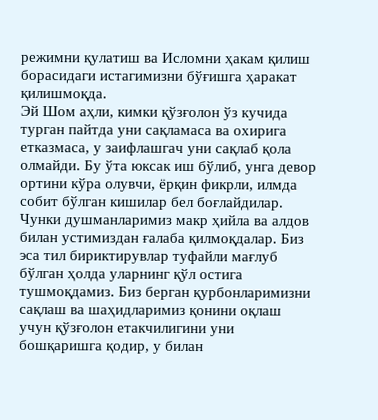режимни қулатиш ва Исломни ҳакам қилиш борасидаги истагимизни бўғишга ҳаракат қилишмоқда.
Эй Шом аҳли, кимки қўзғолон ўз кучида турган пайтда уни сақламаса ва охирига етказмаса, у заифлашгач уни сақлаб қола олмайди. Бу ўта юксак иш бўлиб, унга девор ортини кўра олувчи, ёрқин фикрли, илмда собит бўлган кишилар бел боғлайдилар. Чунки душманларимиз макр ҳийла ва алдов билан устимиздан ғалаба қилмоқдалар. Биз эса тил бириктирувлар туфайли мағлуб бўлган ҳолда уларнинг қўл остига тушмоқдамиз. Биз берган қурбонларимизни сақлаш ва шаҳидларимиз қонини оқлаш учун қўзғолон етакчилигини уни бошқаришга қодир, у билан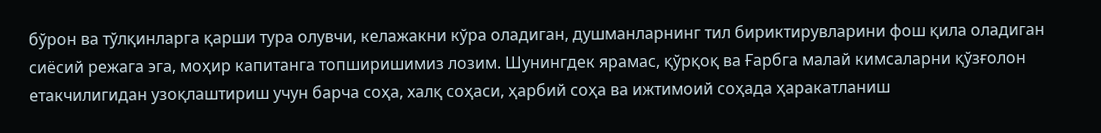бўрон ва тўлқинларга қарши тура олувчи, келажакни кўра оладиган, душманларнинг тил бириктирувларини фош қила оладиган сиёсий режага эга, моҳир капитанга топширишимиз лозим. Шунингдек ярамас, қўрқоқ ва Ғарбга малай кимсаларни қўзғолон етакчилигидан узоқлаштириш учун барча соҳа, халқ соҳаси, ҳарбий соҳа ва ижтимоий соҳада ҳаракатланиш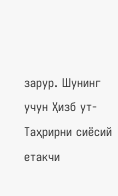зарур. Шунинг учун Ҳизб ут-Таҳрирни сиёсий етакчи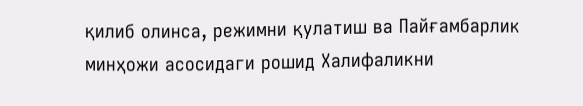қилиб олинса, режимни қулатиш ва Пайғамбарлик минҳожи асосидаги рошид Халифаликни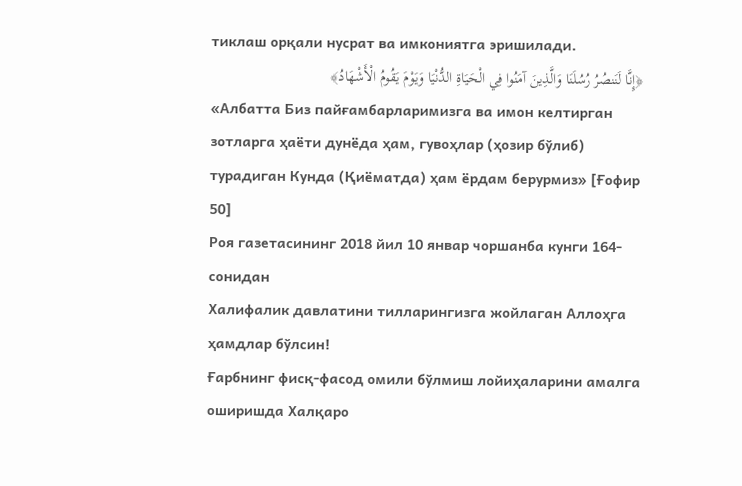тиклаш орқали нусрат ва имкониятга эришилади.
﴿إِنَّا لَنَنصُرُ رُسُلَنَا وَالَّذِينَ آمَنُوا فِي الْحَيَاةِ الدُّنْيَا وَيَوْمَ يَقُومُ الْأَشْهَادُ﴾
«Албатта Биз пайғамбарларимизга ва имон келтирган зотларга ҳаёти дунёда ҳам, гувоҳлар (ҳозир бўлиб) турадиган Кунда (Қиёматда) ҳам ёрдам берурмиз» [Ғофир 50]
Роя газетасининг 2018 йил 10 январ чоршанба кунги 164-сонидан
Халифалик давлатини тилларингизга жойлаган Аллоҳга ҳамдлар бўлсин!
Ғарбнинг фисқ-фасод омили бўлмиш лойиҳаларини амалга оширишда Халқаро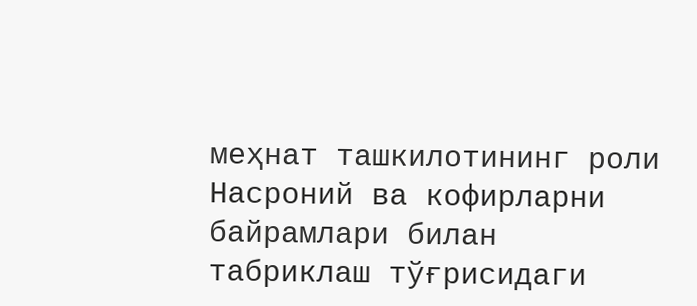меҳнат ташкилотининг роли
Насроний ва кофирларни байрамлари билан табриклаш тўғрисидаги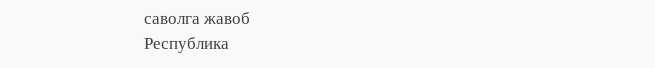саволга жавоб
Республика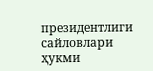президентлиги сайловлари ҳукми